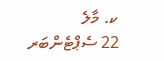ކ. މާލެ
22 ސެޕްޓެންބަރ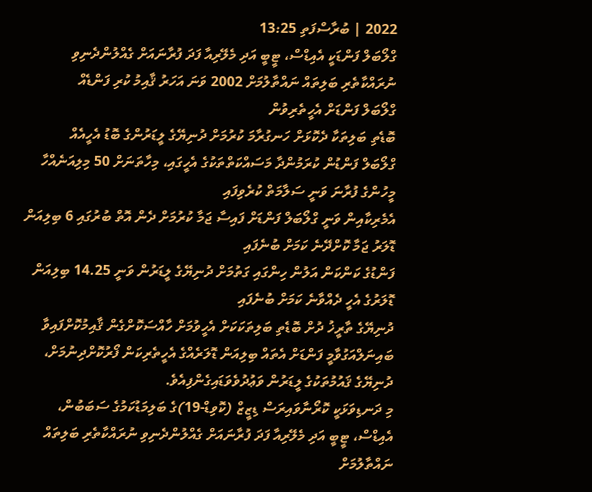2022 | ބުރާސްފަތި 13:25
ގްލޯބަލް ފަންޑަކީ އެއިޑްސް، ޓީބީ އަދި މެލޭރިއާ ފަދަ ފުރާނައަށް ގެއްލުންދެނިވި ނުރައްކާތެރި ބަލިތައް ނައްތާލުމަށް 2002 ވަނަ އަހަރު ޤާއިމު ކުރި ފަންޑެއް
ގްލޯބަލް ފަންޑަށް އެހީތެރިވުން
ބޮޑެތި ބަލިތަކާ ދެކޮޅަށް ހަނގުރާމަ ކުރުމަށް ދުނިޔޭގެ ލީޑަރުންގެ ބޮޑު އެހީއެއް
ގްލޯބަލް ފަންޑުން ކުރަމުންދާ މަސައްކަތްތަކުގެ އެހީގައި، މިހާތަނަށް 50 މިލިއަނެއްހާ މީހުންގެ ފުރާނަ ވަނީ ސަލާމަތް ކުރެވިފައި
އެމެރިކާއިން ވަނީ ގްލޯބަލް ފަންޑަށް ފައިސާ ޖަމާ ކުރުމަށް ދެން އޮތް ބުރުގައި 6 ބިލިއަން ޑޮލަރު ޖަމާ ކޮށްދޭނެ ކަމަށް ބުނެފައި
ފަންޑުގެ ކަންކަން އަލުން ހިންގައި ގަތުމަށް ދުނިޔޭގެ ލީޑަރުން ވަނީ 14.25 ބިލިއަން ޑޮލަރުގެ އެހީ ދެއްވާނެ ކަމަށް ބުނެފައި
ދުނިޔޭގެ ތާރީޚު ދުށް ބޮޑެތި ބަލިތަކަކަށް އެހީވުމަށް ހާއްސަކޮށްގެން ޤާއިމުކޮށްފައިވާ ބައިނަލްއަގުވާމީ ފަންޑަށް އެތައް ބިލިއަން ޑޮލަރެއްގެ އެހީތެރިކަން ފޯރުކޮށްދިނުމަށް، ދުނިޔޭގެ ޤައުމުތަކުގެ ލީޑަރުން ވަޢުދުވެވަޑައިގެންފިއެވެ.
މި ދަނޑިވަޅަކީ ކޮރޯނާވައިރަސް ޑިޒީޒް (ކޮވިޑް-19)ގެ ބަލިމަޑުކަމުގެ ސަބަބުން، އެއިޑްސް، ޓީބީ އަދި މެލޭރިއާ ފަދަ ފުރާނައަށް ގެއްލުންދެނިވި ނުރައްކާތެރި ބަލިތައް ނައްތާލުމަށް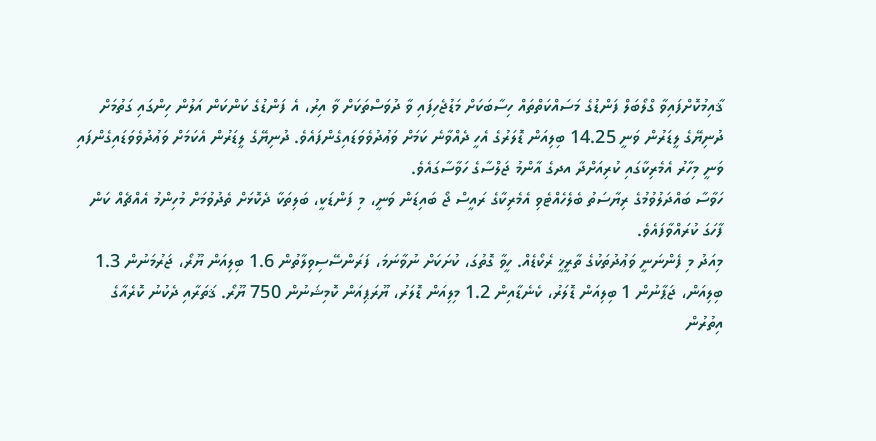ޤާއިމުކޮށްފައިވާ ގްލޯބަލް ފަންޑުގެ މަސައްކަތްތައް ހިސާބަކަށް މަޑުޖެހިފައި ވާ ދުވަސްތަކަށް ވާ އިރު، އެ ފަންޑުގެ ކަންކަން އަލުން ހިންގައި ގަތުމަށް ދުނިޔޭގެ ލީޑަރުން ވަނީ 14.25 ބިލިއަން ޑޮލަރުގެ އެހީ ދެއްވާނެ ކަމަށް ވަޢުދުވެވަޑައިގެންފައެވެ. ދުނިޔޭގެ ލީޑަރުން އެކަމަށް ވަޢުދުވެވަޑައިގެންފައި ވަނީ މިހާރު އެމެރިކާގައި ކުރިއަށްދާ އދގެ އާންމު ޖަލްސާގެ ހަވާސާގައެވެ.
ހަވާސާ ބައްދަލުވުމުގެ ރިޔާސަތު ބެލެހެއްޓެވި އެމެރިކާގެ ރައީސް ޖޯ ބައިޑަން ވަނީ، މި ފަންޑަކީ، ބަލިތަކާ ދެކޮޅަށް ތެދުވުމަށް މުހިންމު އެއްޗެއް ކަން ފާހަގަ ކުރައްވާފައެވެ.
މިއަދު މި ފެންނަނީ ވަޢުދުތަކުގެ ތާރީޚީ ރެކޯޑެއް. ހީވާ ގޮތުގަ، ކުށަކަށް ނުވާނަމަ، ފަރަންސޭސިވިލާތުން 1.6 ބިލިއަން ޔޫރޯ، ޖަރުމަނުން 1.3 ބިލިއަން، ޖަޕާނުން 1 ބިލިއަން ޑޮލަރު، ކެނެޑާއިން 1.2 މިލިއަން ޑޮލަރު، ޔޫރަޕިއަން ކޮމިޝަނުން 750 ޔޫރޯ. ޤަތަރާއި ދެކުނު ކޮރެއާގެ އިތުރުން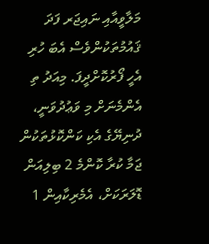މަލާވީއާއި ނައިޖަރ ފަދަ ޤައުމުތަކުންވެސް އެބަ ހުރި އެހީ ފޯރުކޮށްދީފަ. މިއަދު ތި އެންމެނަށް މި ވަޢުދުވަނީ، ދުނިޔޭގެ އެކި ކަންކޮޅުތަކުން ޖަމާ ކުރާ ކޮންމެ 2 ބިލިއަން ޑޮލަރަކަށް، އެމެރިކާއިން 1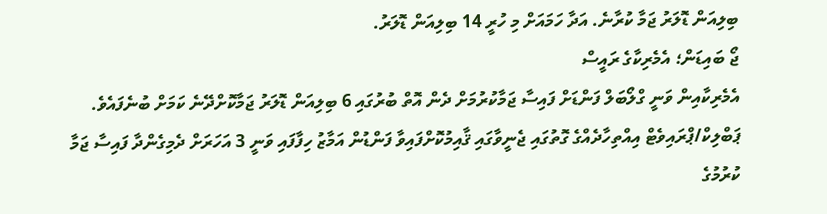ބިލިއަން ޑޮލަރު ޖަމާ ކުރާނެ. އަދާ ހަމައަށް މި ހުރީ 14 ބިލިއަން ޑޮލަރު.
ޖޯ ބައިޑަން؛ އެމެރިކާގެ ރައީސް
އެމެރިކާއިން ވަނީ ގްލޯބަލް ފަންޑަށް ފައިސާ ޖަމާކުރުމަށް ދެން އޮތް ބުރުގައި 6 ބިލިއަން ޑޮލަރު ޖަމާކޮށްދޭނެ ކަމަށް ބުނެފައެވެ.
ޕަބްލިކް/ޕްރައިވެޓް އިއްތިހާދެއްގެ ގޮތުގައި ޖެނީވާގައި ޤާއިމުކޮށްފައިވާ ފަންޑުން އަމާޒު ހިފާފައި ވަނީ 3 އަހަރަށް ދެމިގެންދާ ފައިސާ ޖަމާ ކުރުމުގެ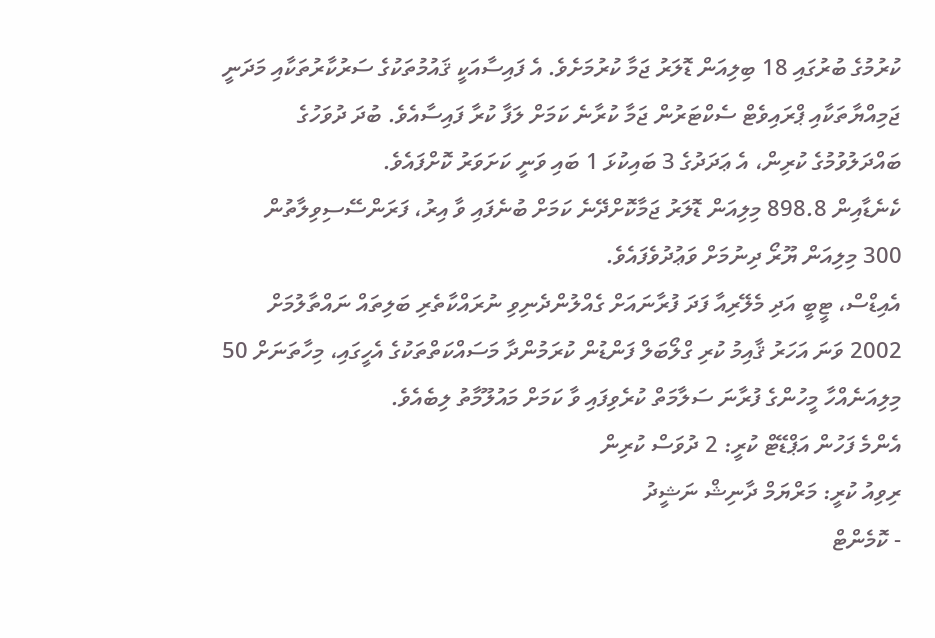ކުރުމުގެ ބުރުގައި 18 ބިލިއަން ޑޮލަރު ޖަމާ ކުރުމަށެވެ. އެ ފައިސާއަކީ ޤައުމުތަކުގެ ސަރުކާރުތަކާއި މަދަނީ ޖަމިއްޔާތަކާއި ޕްރައިވެޓް ސެކްޓަރުން ޖަމާ ކުރާނެ ކަމަށް ލަފާ ކުރާ ފައިސާއެވެ. ބުދަ ދުވަހުގެ ބައްދަލުވުމުގެ ކުރިން، އެ ޢަދަދުގެ 3 ބައިކުޅަ 1 ބައި ވަނީ ކަށަވަރު ކޮށްފައެވެ.
ކެނެޑާއިން 898.8 މިލިއަން ޑޮލަރު ޖަމާކޮށްދޭނެ ކަމަށް ބުނެފައި ވާ އިރު، ފަރަންސޭސިވިލާތުން 300 މިލިއަން ޔޫރޯ ދިނުމަށް ވަޢުދުވެފައެވެ.
އެއިޑްސް، ޓީބީ އަދި މެލޭރިއާ ފަދަ ފުރާނައަށް ގެއްލުންދެނިވި ނުރައްކާތެރި ބަލިތައް ނައްތާލުމަށް 2002 ވަނަ އަހަރު ޤާއިމު ކުރި ގްލޯބަލް ފަންޑުން ކުރަމުންދާ މަސައްކަތްތަކުގެ އެހީގައި، މިހާތަނަށް 50 މިލިއަނެއްހާ މީހުންގެ ފުރާނަ ސަލާމަތް ކުރެވިފައި ވާ ކަމަށް މައުލޫމާތު ލިބެއެވެ.
އެންމެ ފަހުން އަޕްޑޭޓް ކުރީ: 2 ދުވަސް ކުރިން
ރިވިއު ކުރީ: މަރްޔަމް ދާނިޝް ނަޝީދު
- ކޮމެންޓް